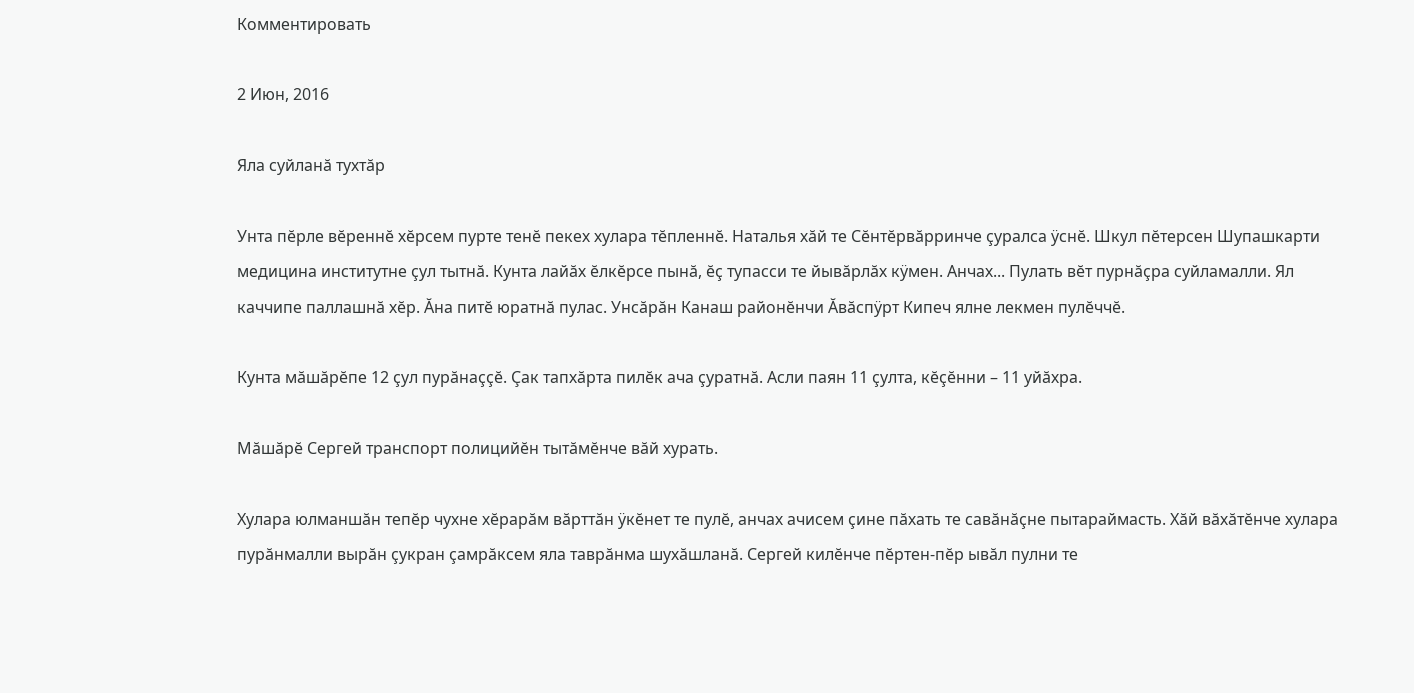Комментировать

2 Июн, 2016

Яла суйланă тухтăр

Унта пĕрле вĕреннĕ хĕрсем пурте тенĕ пекех хулара тĕпленнĕ. Наталья хăй те Сĕнтĕрвăрринче çуралса ÿснĕ. Шкул пĕтерсен Шупашкарти медицина институтне çул тытнă. Кунта лайăх ĕлкĕрсе пынă, ĕç тупасси те йывăрлăх кÿмен. Анчах... Пулать вĕт пурнăçра суйламалли. Ял каччипе паллашнă хĕр. Ăна питĕ юратнă пулас. Унсăрăн Канаш районĕнчи Ăвăспÿрт Кипеч ялне лекмен пулĕччĕ.

Кунта мăшăрĕпе 12 çул пурăнаççĕ. Çак тапхăрта пилĕк ача çуратнă. Асли паян 11 çулта, кĕçĕнни – 11 уйăхра.

Мăшăрĕ Сергей транспорт полицийĕн тытăмĕнче вăй хурать.

Хулара юлманшăн тепĕр чухне хĕрарăм вăрттăн ÿкĕнет те пулĕ, анчах ачисем çине пăхать те савăнăçне пытараймасть. Хăй вăхăтĕнче хулара пурăнмалли вырăн çукран çамрăксем яла таврăнма шухăшланă. Сергей килĕнче пĕртен-пĕр ывăл пулни те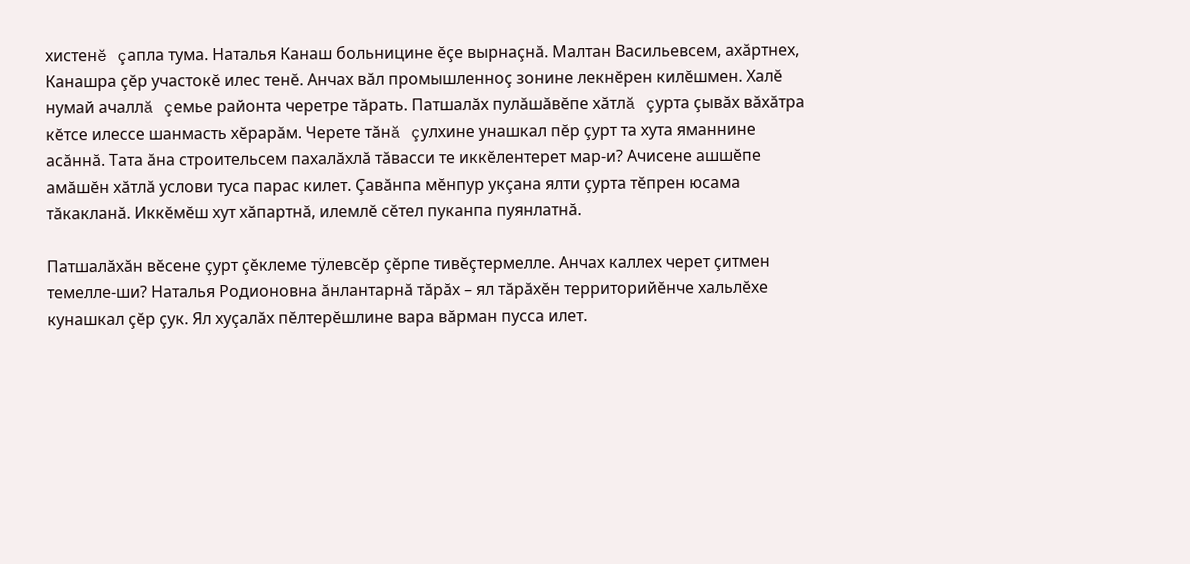хистенĕ çапла тума. Наталья Канаш больницине ĕçе вырнаçнă. Малтан Васильевсем, ахăртнех, Канашра çĕр участокĕ илес тенĕ. Анчах вăл промышленноç зонине лекнĕрен килĕшмен. Халĕ нумай ачаллă çемье районта черетре тăрать. Патшалăх пулăшăвĕпе хăтлă çурта çывăх вăхăтра кĕтсе илессе шанмасть хĕрарăм. Черете тăнă çулхине унашкал пĕр çурт та хута яманнине асăннă. Тата ăна строительсем пахалăхлă тăвасси те иккĕлентерет мар-и? Ачисене ашшĕпе амăшĕн хăтлă услови туса парас килет. Çавăнпа мĕнпур укçана ялти çурта тĕпрен юсама тăкакланă. Иккĕмĕш хут хăпартнă, илемлĕ сĕтел пуканпа пуянлатнă.

Патшалăхăн вĕсене çурт çĕклеме тÿлевсĕр çĕрпе тивĕçтермелле. Анчах каллех черет çитмен темелле-ши? Наталья Родионовна ăнлантарнă тăрăх – ял тăрăхĕн территорийĕнче хальлĕхе кунашкал çĕр çук. Ял хуçалăх пĕлтерĕшлине вара вăрман пусса илет.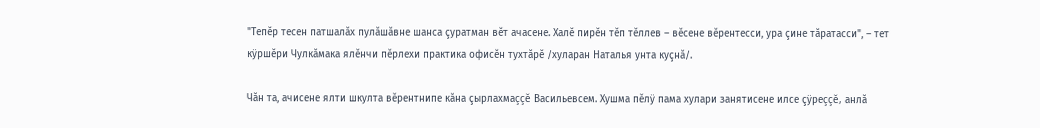"Тепĕр тесен патшалăх пулăшăвне шанса çуратман вĕт ачасене. Халĕ пирĕн тĕп тĕллев – вĕсене вĕрентесси, ура çине тăратасси", – тет кÿршĕри Чулкăмака ялĕнчи пĕрлехи практика офисĕн тухтăрĕ /хуларан Наталья унта куçнă/.

Чăн та, ачисене ялти шкулта вĕрентнипе кăна çырлахмаççĕ Васильевсем. Хушма пĕлÿ пама хулари занятисене илсе çÿреççĕ, анлă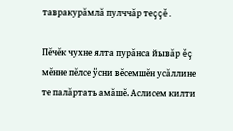тавракурăмлă пулччăр теççĕ.

Пĕчĕк чухне ялта пурăнса йывăр ĕç мĕнне пĕлсе ÿсни вĕсемшĕн усăллине те палăртать амăшĕ. Аслисем килти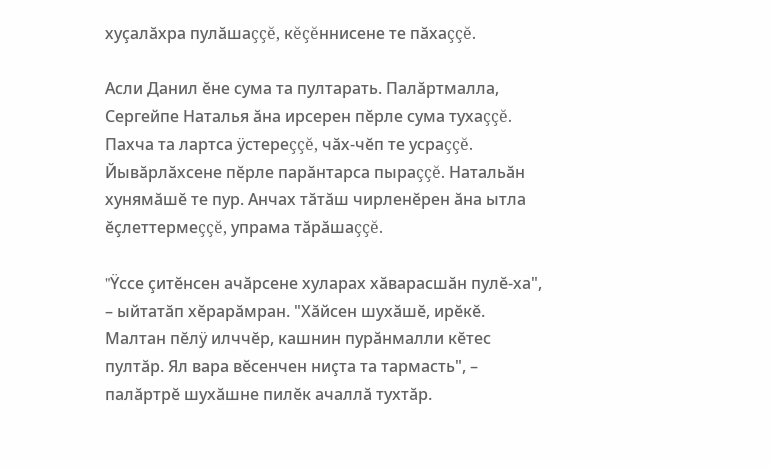хуçалăхра пулăшаççĕ, кĕçĕннисене те пăхаççĕ.

Асли Данил ĕне сума та пултарать. Палăртмалла, Сергейпе Наталья ăна ирсерен пĕрле сума тухаççĕ. Пахча та лартса ÿстереççĕ, чăх-чĕп те усраççĕ. Йывăрлăхсене пĕрле парăнтарса пыраççĕ. Натальăн хунямăшĕ те пур. Анчах тăтăш чирленĕрен ăна ытла ĕçлеттермеççĕ, упрама тăрăшаççĕ.

"Ÿссе çитĕнсен ачăрсене хуларах хăварасшăн пулĕ-ха", – ыйтатăп хĕрарăмран. "Хăйсен шухăшĕ, ирĕкĕ. Малтан пĕлÿ илччĕр, кашнин пурăнмалли кĕтес пултăр. Ял вара вĕсенчен ниçта та тармасть", – палăртрĕ шухăшне пилĕк ачаллă тухтăр.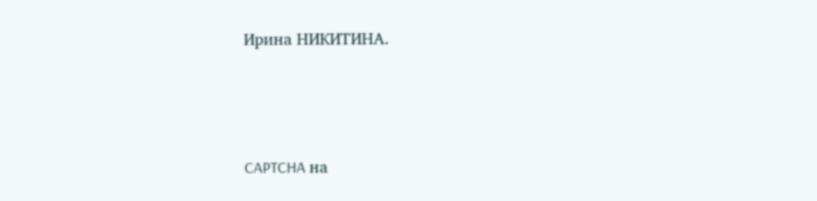Ирина НИКИТИНА.



CAPTCHA на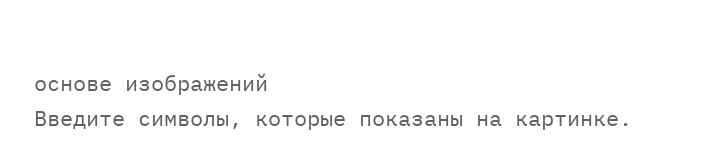основе изображений
Введите символы, которые показаны на картинке.